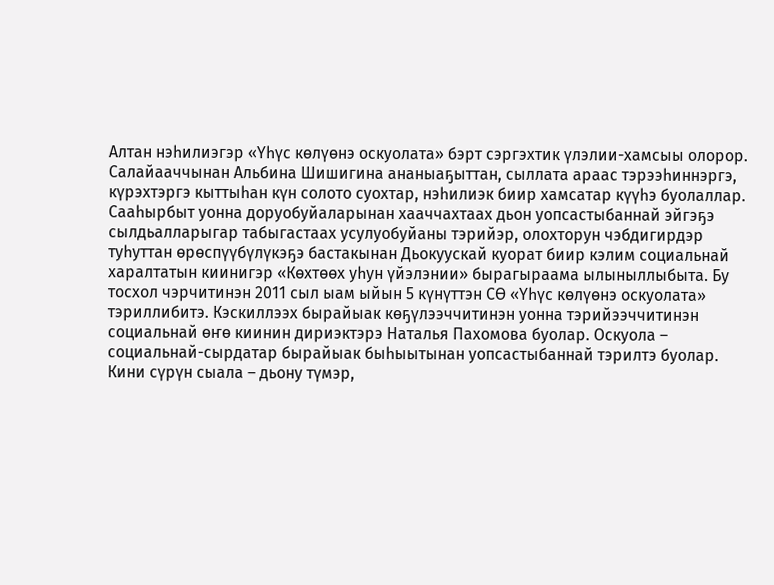Алтан нэһилиэгэр «Үһүс көлүөнэ оскуолата» бэрт сэргэхтик үлэлии-хамсыы олорор. Салайааччынан Альбина Шишигина ананыаҕыттан, сыллата араас тэрээһиннэргэ, күрэхтэргэ кыттыһан күн солото суохтар, нэһилиэк биир хамсатар күүһэ буолаллар.
Сааһырбыт уонна доруобуйаларынан хааччахтаах дьон уопсастыбаннай эйгэҕэ сылдьалларыгар табыгастаах усулуобуйаны тэрийэр, олохторун чэбдигирдэр туһуттан өрөспүүбүлүкэҕэ бастакынан Дьокуускай куорат биир кэлим социальнай харалтатын киинигэр «Көхтөөх уһун үйэлэнии» бырагыраама ылыныллыбыта. Бу тосхол чэрчитинэн 2011 сыл ыам ыйын 5 күнүттэн СӨ «Үһүс көлүөнэ оскуолата» тэриллибитэ. Кэскиллээх бырайыак көҕүлээччитинэн уонна тэрийээччитинэн социальнай өҥө киинин дириэктэрэ Наталья Пахомова буолар. Оскуола – социальнай-сырдатар бырайыак быһыытынан уопсастыбаннай тэрилтэ буолар. Кини сүрүн сыала – дьону түмэр,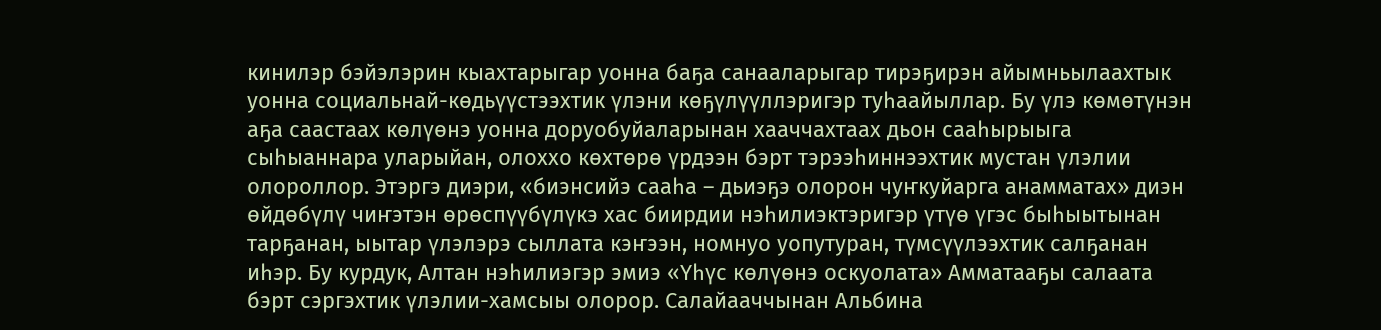кинилэр бэйэлэрин кыахтарыгар уонна баҕа санааларыгар тирэҕирэн айымньылаахтык уонна социальнай-көдьүүстээхтик үлэни көҕүлүүллэригэр туһаайыллар. Бу үлэ көмөтүнэн аҕа саастаах көлүөнэ уонна доруобуйаларынан хааччахтаах дьон сааһырыыга сыһыаннара уларыйан, олоххо көхтөрө үрдээн бэрт тэрээһиннээхтик мустан үлэлии олороллор. Этэргэ диэри, «биэнсийэ сааһа – дьиэҕэ олорон чуҥкуйарга анамматах» диэн өйдөбүлү чиҥэтэн өрөспүүбүлүкэ хас биирдии нэһилиэктэригэр үтүө үгэс быһыытынан тарҕанан, ыытар үлэлэрэ сыллата кэҥээн, номнуо уопутуран, түмсүүлээхтик салҕанан иһэр. Бу курдук, Алтан нэһилиэгэр эмиэ «Үһүс көлүөнэ оскуолата» Амматааҕы салаата бэрт сэргэхтик үлэлии-хамсыы олорор. Салайааччынан Альбина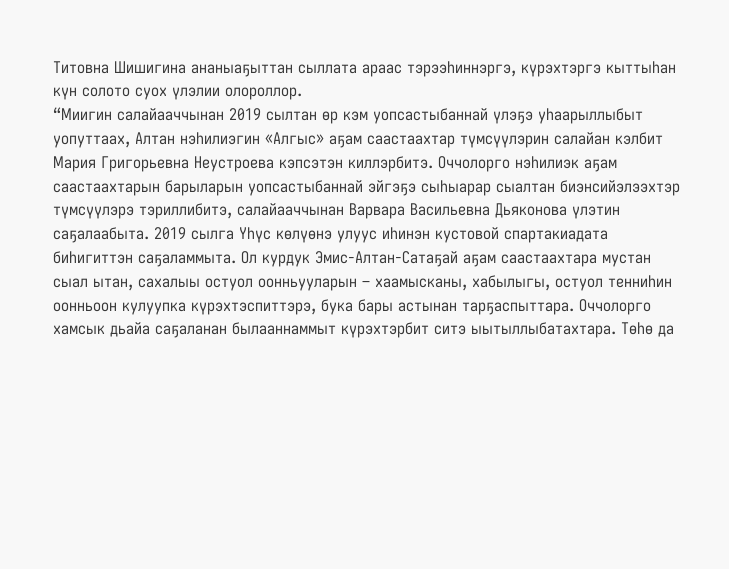Титовна Шишигина ананыаҕыттан сыллата араас тэрээһиннэргэ, күрэхтэргэ кыттыһан күн солото суох үлэлии олороллор.
“Миигин салайааччынан 2019 сылтан өр кэм уопсастыбаннай үлэҕэ уһаарыллыбыт уопуттаах, Алтан нэһилиэгин «Алгыс» аҕам саастаахтар түмсүүлэрин салайан кэлбит Мария Григорьевна Неустроева кэпсэтэн киллэрбитэ. Оччолорго нэһилиэк аҕам саастаахтарын барыларын уопсастыбаннай эйгэҕэ сыһыарар сыалтан биэнсийэлээхтэр түмсүүлэрэ тэриллибитэ, салайааччынан Варвара Васильевна Дьяконова үлэтин саҕалаабыта. 2019 сылга Үһүс көлүөнэ улуус иһинэн кустовой спартакиадата биһигиттэн саҕаламмыта. Ол курдук Эмис-Алтан-Сатаҕай аҕам саастаахтара мустан сыал ытан, сахалыы остуол оонньууларын – хаамысканы, хабылыгы, остуол тенниһин оонньоон кулуупка күрэхтэспиттэрэ, бука бары астынан тарҕаспыттара. Оччолорго хамсык дьайа саҕаланан былааннаммыт күрэхтэрбит ситэ ыытыллыбатахтара. Төһө да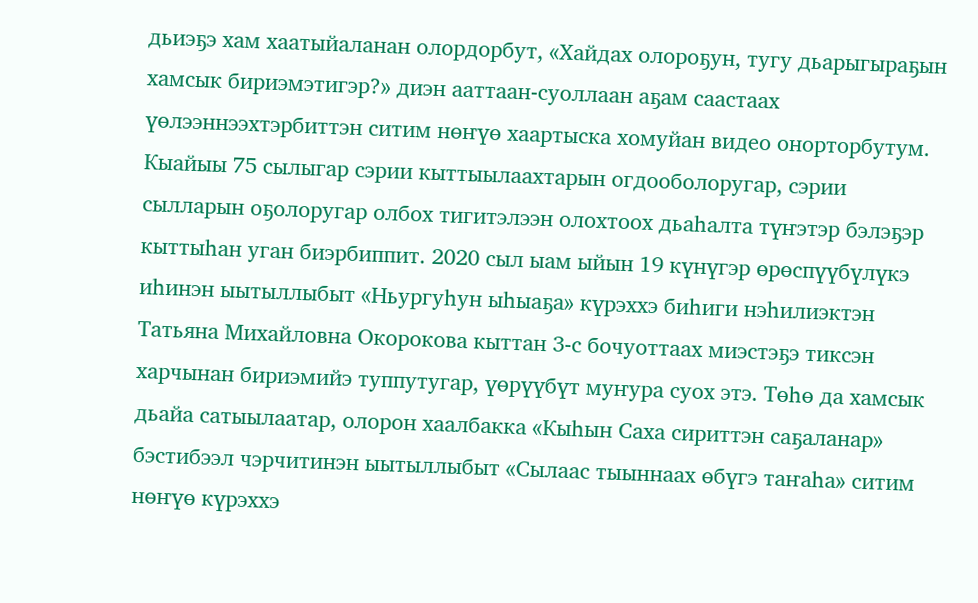дьиэҕэ хам хаатыйаланан олордорбут, «Хайдах олороҕун, тугу дьарыгыраҕын хамсык бириэмэтигэр?» диэн ааттаан-суоллаан аҕам саастаах үөлээннээхтэрбиттэн ситим нөҥүө хаартыска хомуйан видео онорторбутум. Кыайыы 75 сылыгар сэрии кыттыылаахтарын огдооболоругар, сэрии сылларын оҕолоругар олбох тигитэлээн олохтоох дьаһалта түҥэтэр бэлэҕэр кыттыһан уган биэрбиппит. 2020 сыл ыам ыйын 19 күнүгэр өрөспүүбүлүкэ иһинэн ыытыллыбыт «Ньургуһун ыһыаҕа» күрэххэ биһиги нэһилиэктэн Татьяна Михайловна Окорокова кыттан 3-с бочуоттаах миэстэҕэ тиксэн харчынан бириэмийэ туппутугар, үөрүүбүт муҥура суох этэ. Төһө да хамсык дьайа сатыылаатар, олорон хаалбакка «Кыһын Саха сириттэн саҕаланар» бэстибээл чэрчитинэн ыытыллыбыт «Сылаас тыыннаах өбүгэ таҥаһа» ситим нөҥүө күрэххэ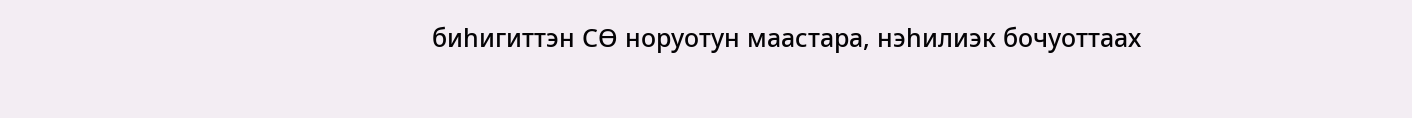биһигиттэн СӨ норуотун маастара, нэһилиэк бочуоттаах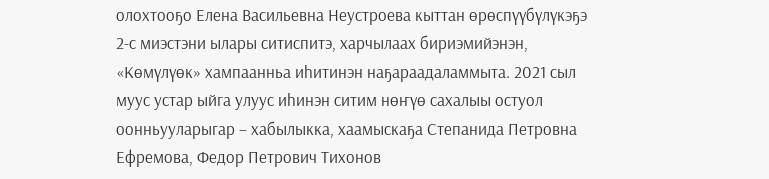олохтооҕо Елена Васильевна Неустроева кыттан өрөспүүбүлүкэҕэ 2-с миэстэни ылары ситиспитэ, харчылаах бириэмийэнэн, «Көмүлүөк» хампаанньа иһитинэн наҕараадаламмыта. 2021 сыл муус устар ыйга улуус иһинэн ситим нөҥүө сахалыы остуол оонньууларыгар – хабылыкка, хаамыскаҕа Степанида Петровна Ефремова, Федор Петрович Тихонов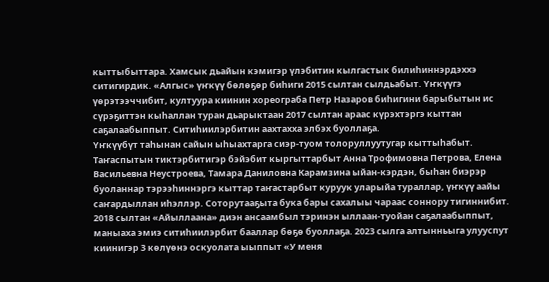кыттыбыттара. Хамсык дьайын кэмигэр үлэбитин кылгастык билиһиннэрдэххэ ситигирдик. «Алгыс» үҥкүү бөлөҕөр биһиги 2015 сылтан сылдьабыт. Үҥкүүгэ үөрэтээччибит, култуура киинин хореограба Петр Назаров биһигини барыбытын ис сүрэҕиттэн кыһаллан туран дьарыктаан 2017 сылтан араас күрэхтэргэ кыттан саҕалаабыппыт. Ситиһиилэрбитин аахтахха элбэх буоллаҕа.
Үҥкүүбүт таһынан сайын ыһыахтарга сиэр-туом толоруллуутугар кыттыһабыт. Таҥаспытын тиктэрбитигэр бэйэбит кыргыттарбыт Анна Трофимовна Петрова, Елена Васильевна Неустроева, Тамара Даниловна Карамзина ыйан-кэрдэн, быһан биэрэр буоланнар тэрээһиннэргэ кыттар таҥастарбыт куруук уларыйа тураллар, үҥкүү аайы саҥардыллан иһэллэр. Соторутааҕыта бука бары сахалыы чараас соннору тигиннибит. 2018 сылтан «Айыллаана» диэн ансаамбыл тэринэн ыллаан-туойан саҕалаабыппыт, маныаха эмиэ ситиһиилэрбит бааллар бөҕө буоллаҕа. 2023 сылга алтынньыга улууспут киинигэр 3 көлүөнэ оскуолата ыыппыт «У меня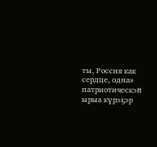ты, Россия как сердце, одна» патриотическэй ырыа күрэҕэр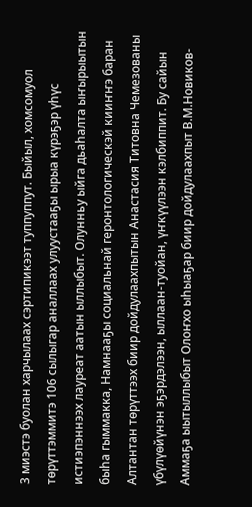3 миэстэ буолан харчылаах сэртипикээт туппуппут. Быйыл, хомсомуол төрүттэммитэ 106 сылыгар аналлаах улуустааҕы ырыа күрэҕэр үһүс истиэпэннээх лауреат аатын ыллыбыт. Олунньу ыйга дьаһалта ыҥырыытын быһа гыммакка, Намнааҕы социальнай геронтологическэй кииҥҥэ баран Алтантан төрүттээх биир дойдулаахпытын Анастасия Титовна Чемезованы үбүлүөйүнэн эҕэрдэлээн, ыллаан-туойан, үҥкүүлээн кэлбиппит. Бу сайын Аммаҕа ыытыллыбыт Олоҥхо ыһыаҕар биир дойдулаахпыт В.М.Новиков-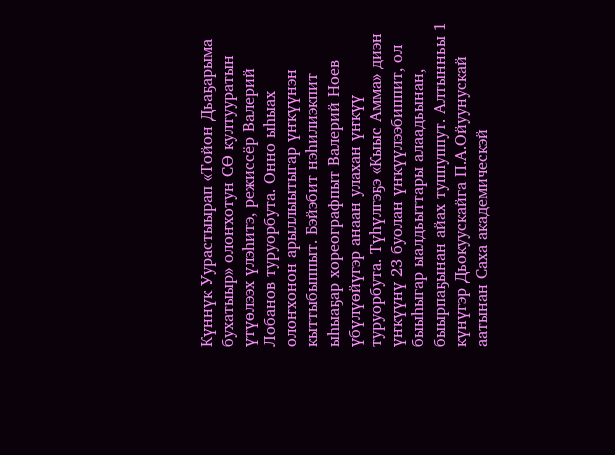Күннүк Уурастыырап «Тойон Дьаҕарыма бухатыыр» олоҥхотун СӨ култууратын үтүөлээх үлэһитэ, режиссёр Валерий Лобанов туруорбута. Онно ыһыах олоҥхонон арыллыытыгар үҥкүүнэн кыттыбыппыт. Бэйэбит нэһилиэкпит ыһыаҕар хореографпыт Валерий Ноев үбүлүөйүгэр анаан улахан үҥкүү туруорбута. Түһүлгэҕэ «Кыыс Амма» диэн үҥкүүнү 23 буолан үҥкүүлээбиппит, ол быыһыгар ыалдьыттары алаадьынан, быырпаҕынан айах туппуппут. Алтынньы 1 күнүгэр Дьокуускайга П.А.Ойуунускай аатынан Саха академическэй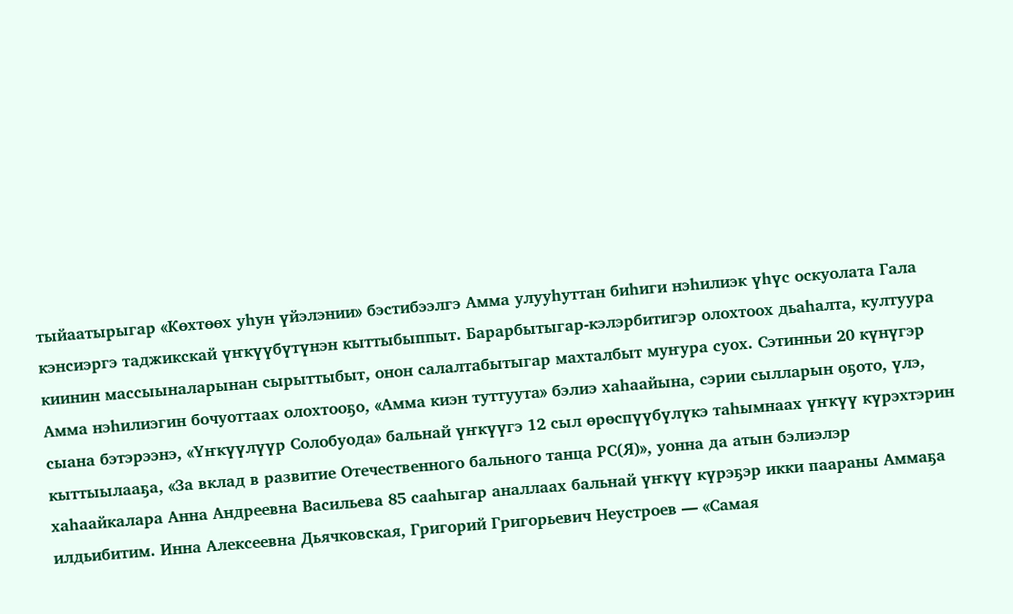тыйаатырыгар «Көхтөөх уһун үйэлэнии» бэстибээлгэ Амма улууһуттан биһиги нэһилиэк үһүс оскуолата Гала кэнсиэргэ таджикскай үҥкүүбүтүнэн кыттыбыппыт. Барарбытыгар-кэлэрбитигэр олохтоох дьаһалта, култуура киинин массыыналарынан сырыттыбыт, онон салалтабытыгар махталбыт муҥура суох. Сэтинньи 20 күнүгэр Амма нэһилиэгин бочуоттаах олохтооҕо, «Амма киэн туттуута» бэлиэ хаһаайына, сэрии сылларын оҕото, үлэ, сыана бэтэрээнэ, «Үҥкүүлүүр Солобуода» бальнай үҥкүүгэ 12 сыл өрөспүүбүлүкэ таһымнаах үҥкүү күрэхтэрин кыттыылааҕа, «За вклад в развитие Отечественного бального танца РС(Я)», уонна да атын бэлиэлэр хаһаайкалара Анна Андреевна Васильева 85 сааһыгар аналлаах бальнай үҥкүү күрэҕэр икки паараны Аммаҕа илдьибитим. Инна Алексеевна Дьячковская, Григорий Григорьевич Неустроев — «Самая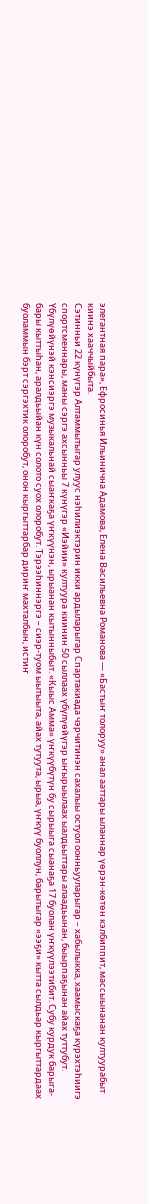элегантная пара», Ефросинья Ильинична Адамова, Елена Васильевна Романова — «Бастыҥ толоруу» анал ааттары ыланнар үөрэн-көтөн кэлбиппит, массыынанан култуурабыт киинэ хааччыйбыта.
Сэтинньи 22 күнүгэр Алтаммытыгар улуус нэһилиэктэрин икки ардыларыгар Спартакиада чэрчитинэн сахалыы остуол оонньууларыгар – хабылыкка, хаамыскаҕа күрэхтэһиигэ спортсменнары, маны сэргэ ахсынньы 7 күнүгэр «Иэйии» култуура киинин 50 сыллаах үбүлүөйүгэр ыҥырыылаах ыалдьыттары алаадьынан, быырпаҕынан айах туттубут. Үбүлүөйүнэй кэнсиэргэ музыкальнай сыаҥкаҕа үҥкүүнэн, ырыанан кытынныбыт. «Кыыс Амма» үҥкүүбүтүн бу сырыыга сыанаҕа 17 буолан үҥкүүлээтибит. Субу курдук барыга-бары кыттыһан, аралдьыйан күн солото суох олоробут. Тэрээһиннэргэ – сиэр-туом ыытыыта, айах тутуута, ырыа, үҥкүү буоллун, барытыгар «ээҕи» кытта сылдьар кыргыттардаах буоламмын бэрт сэргэхтик олоробут, онон кыргыттарбар дириҥ махталбын, истиҥ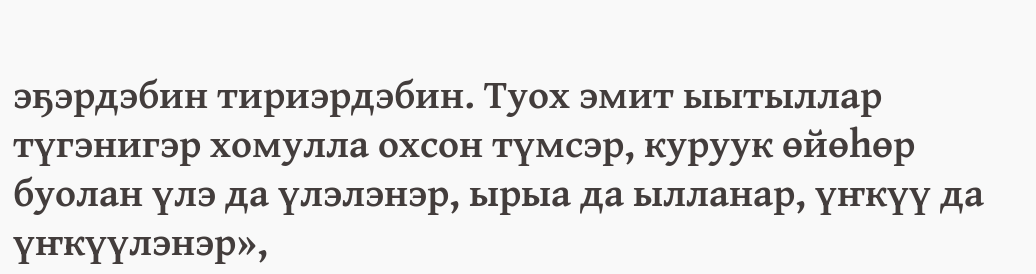эҕэрдэбин тириэрдэбин. Туох эмит ыытыллар түгэнигэр хомулла охсон түмсэр, куруук өйөһөр буолан үлэ да үлэлэнэр, ырыа да ылланар, үҥкүү да үҥкүүлэнэр»,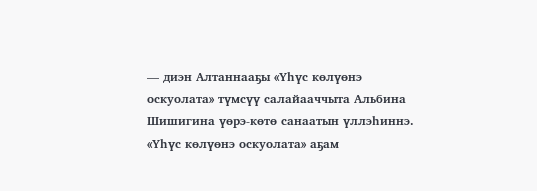— диэн Алтаннааҕы «Үһүс көлүөнэ оскуолата» түмсүү салайааччыта Альбина Шишигина үөрэ-көтө санаатын үллэһиннэ.
«Үһүс көлүөнэ оскуолата» аҕам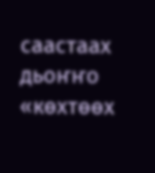саастаах дьоҥҥо «көхтөөх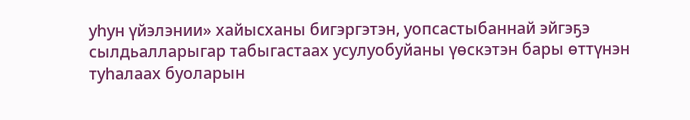уһун үйэлэнии» хайысханы бигэргэтэн, уопсастыбаннай эйгэҕэ сылдьалларыгар табыгастаах усулуобуйаны үөскэтэн бары өттүнэн туһалаах буоларын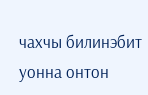чахчы билинэбит уонна онтон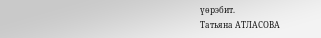үөрэбит.
Татьяна АТЛАСОВА